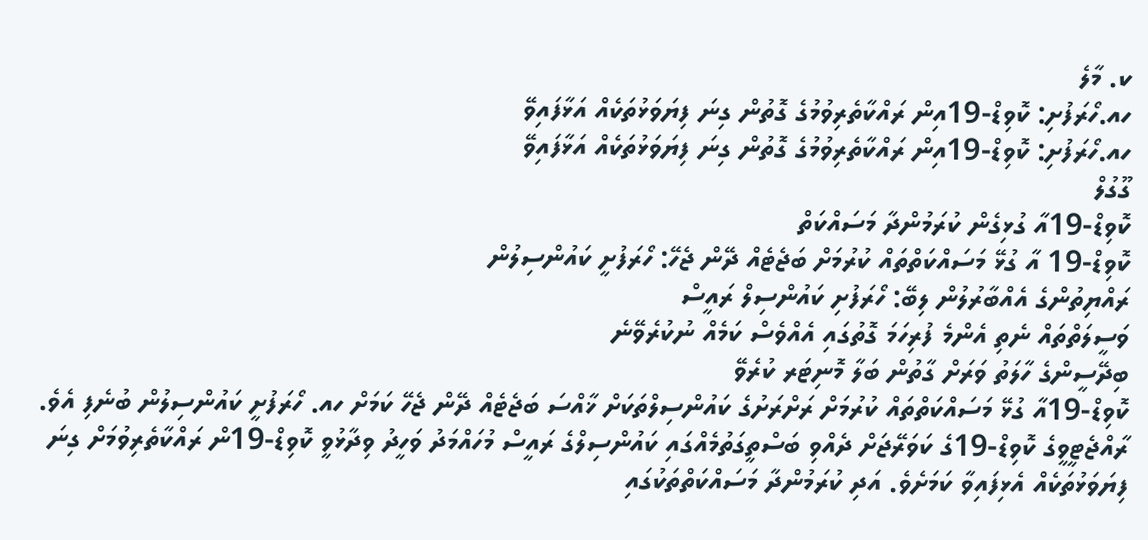ކ. މާލެ
ހއ.ހޯރަފުށި: ކޮވިޑް-19އިން ރައްކާތެރިވުމުގެ ގޮތުން ގިނަ ފިޔަވަޅުތަކެއް އަޅާފައިވޭ
ހއ.ހޯރަފުށި: ކޮވިޑް-19އިން ރައްކާތެރިވުމުގެ ގޮތުން ގިނަ ފިޔަވަޅުތަކެއް އަޅާފައިވޭ
ގޫގުލް
ކޮވިޑް-19އާ ގުޅިގެން ކުރަމުންދާ މަސައްކަތް
ކޮވިޑް-19 އާ ގުޅޭ މަސައްކަތްތައް ކުރުމަށް ބަޖެޓެއް ދޭން ޖެހޭ: ހޯރަފުށީ ކައުންސިލުން
ރައްޔިތުންގެ އެއްބާރުލުން ލިބޭ: ހޯރަފުށި ކައުންސިލް ރައީސް
ވަސީލަތްތައް ނެތި އެންމެ ފުރިހަމަ ގޮތުގައި އެއްވެސް ކަމެއް ނުކުރެވޭނެ
ބިދޭސީންގެ ހާލަތު ވަރަށް ގާތުން ބަލާ މޮނިޓަރ ކުރެވޭ
ކޮވިޑް-19އާ ގުޅޭ މަސައްކަތްތައް ކުރުމަށް ރަށްރަށުގެ ކައުންސިލްތަކަށް ޚާއްސަ ބަޖެޓެއް ދޭން ޖެހޭ ކަމަށް ހއ. ހޯރަފުށީ ކައުންސިލުން ބުނެފި އެވެ.
ރާއްޖެޓީވީގެ ކޮވިޑް-19ގެ ކަވަރޭޖަށް ދެއްވި ބަސްތީގަތުމެއްގައި ކައުންސިލްގެ ރައީސް މުހައްމަދު ވަހީދު ވިދާޅުވީ ކޮވިޑް-19ން ރައްކާތެރިވުމަށް ގިނަ ފިޔަވަޅުތަކެއް އެޅިފައިވާ ކަމަށެވެ. އަދި ކުރަމުންދާ މަސައްކަތްތަކުގައި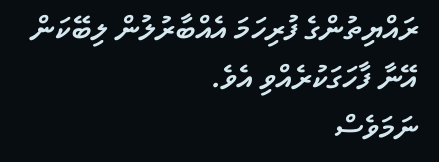ރައްޔިތުންގެ ފުރިހަމަ އެއްބާރުލުން ލިބޭކަން އޭނާ ފާހަގަކުރެއްވި އެވެ.
ނަމަވެސް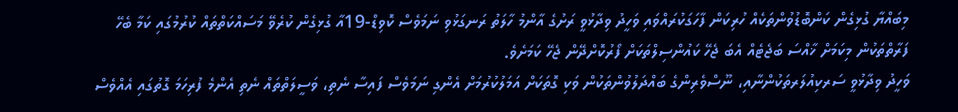މިބައްޔާ ގުޅިގެން ކަންބޮޑުވުންތަކެއް ހުރިކަން ފާހަގަކުރައްވައި ވަހީދު ވިދާޅުވީ ރަށުގެ އާންމު ހާލަތު ރަނގަޅުވި ނަމަވެސް ކޮވިޑް-19އާ ގުޅިގެން ކުރެވޭ މަސައްކަތްތައް ކުރުމުގައި ކަމާ ބެހޭ ފަރާތްތަކުން މިކަމަށް ޚާއްސަ ބަޖެޓެއް އެބަ ޖެހޭ ކައުންސިލްތަކަށް ފޯރުކޮށްދޭން ޖެހޭ ކަމަށެވެ.
ވަހީދު ވިދާޅުވީ ސަރކިއުލަރތަކުންނާއި، ނޫސްވެރިންގެ ބައްދަލުވުންތަކުން ވަކި ގޮތަކަށް އަމަލުކުރުމަށް އެންގި ނަމަވެސް ފައިސާ ނެތި، ވަސީލަތްތައް ނެތި އެންމެ ފުރިހަމަ ގޮތުގައި އެއްވެސް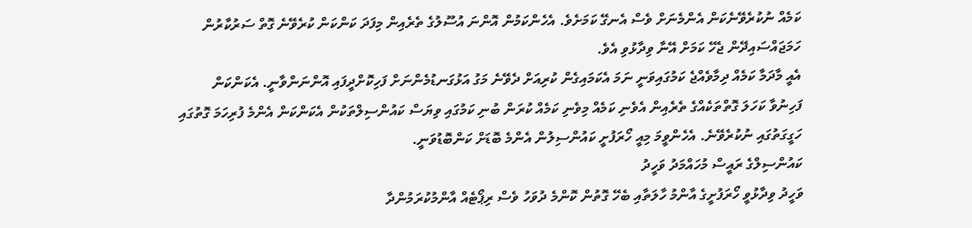ކަމެއް ނުކުރެވޭނެކަން އެންމެނަށް ވެސް އެނގޭ ކަމަށެވެ. އެހެންކަމުން އޮންނަ އުސޫލުގެ ތެރެއިން މިފަދަ ކަންކަން ކުރެވޭނެ ގޮތް ސަރުކާރުން ހަމަޖައްސައިދޭން ޖެހޭ ކަމަށް އޭނާ ވިދާޅުވި އެވެ.
އެއީ މާދަމާ ކަމެއް ދިމާވެއްޖެ ކަމުގައިވަނީ ނަމަ އެކަމައިގެން ކުރިއަށް ދެވޭނެ މަގު އަޅުގަނޑުމެންނަށް ފަހިކޮށްދީފައި އޮންނަންވާނީ. އެކަންކަން ފަހިނުވާ ކަހަލަ ގޮތްތަކެއްގެ ތެރެއިން އެވެނި ކަމެއް މިވެނި ކަމެއް ކުރަން ބުނި ކަމުގައި ވިޔަސް ކައުންސިލްތަކުން އެކަންކަން އެންމެ ފުރިހަމަ ގޮތުގައި ހަގީގަތުގައި ނުކުރެވޭނެ. އެހެންވީމަ މިއީ ހޯރަފުށީ ކައުންސިލުން އެންމެ ބޮޑަށް ކަންބޮޑުވަނީ.
ކައުންސިލްގެ ރައީސް މުހައްމަދު ވަހީދު
ވަހީދު ވިދާޅުވީ ހޯރަފުށީގެ އާންމު ހާލަތާއި ބެހޭ ގޮތުން ކޮންމެ ދުވަހު ވެސް ރިޕޯޓެއް އާންމުކުރަމުންދާ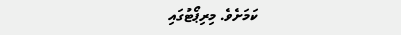ކަމަށެވެ. މިރިޕޯޓުގައި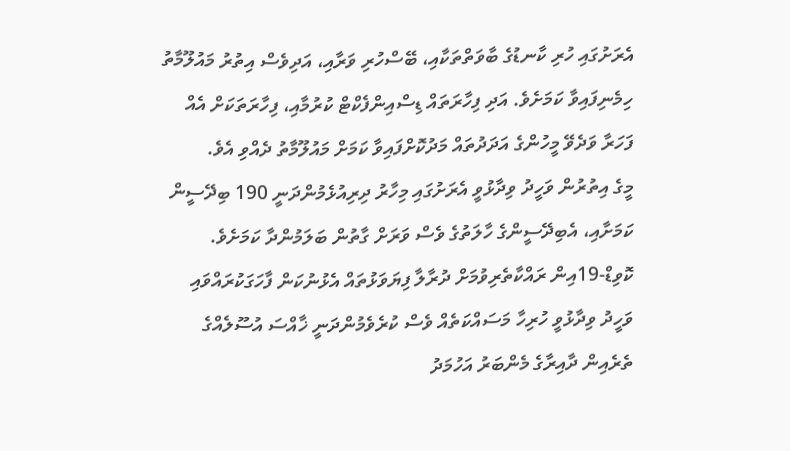އެރަށުގައި ހުރި ކާނޑުގެ ބާވަތްތަކާއި، ބޭސްހުރި ވަރާއި، އަދިވެސް އިތުރު މައުލޫމާތު ހިމެނިފައިވާ ކަމަށެވެ. އަދި ފިހާރަތައް ޑިސްއިންފެކްޓް ކުރުމާއި، ފިހާރަތަކަށް އެއް ފަހަރާ ވަދެވޭ މީހުންގެ އަދަދުތައް މަދުކޮށްފައިވާ ކަމަށް މައުލޫމާތު ދެއްވި އެވެ.
މީގެ އިތުރުން ވަހީދު ވިދާޅުވީ އެރަށުގައި މިހާރު ދިރިއުޅެމުންދަނީ 190 ބިދޭސީން ކަމަށާއި، އެބިދޭސީންގެ ހާލަތުގެ ވެސް ވަރަށް ގާތުން ބަލަމުންދާ ކަމަށެވެ.
ކޮވިޑް-19އިން ރައްކާތެރިވުމަށް ދުރާލާ ފިޔަވަޅުތައް އެޅުނުކަން ފާހަގަކުރައްވައި ވަހީދު ވިދާޅުވީ ހުރިހާ މަސައްކަތެއް ވެސް ކުރެވެމުންދަނީ ޚާއްސަ އުސޫލެއްގެ ތެރެއިން ދާއިރާގެ މެންބަރު އަހުމަދު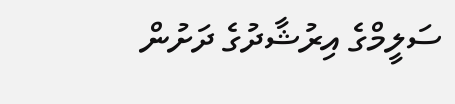ސަލީމްގެ އިރުޝާދުގެ ދަށުން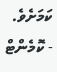ކަމަށެވެ.
- ކޮމެންޓް